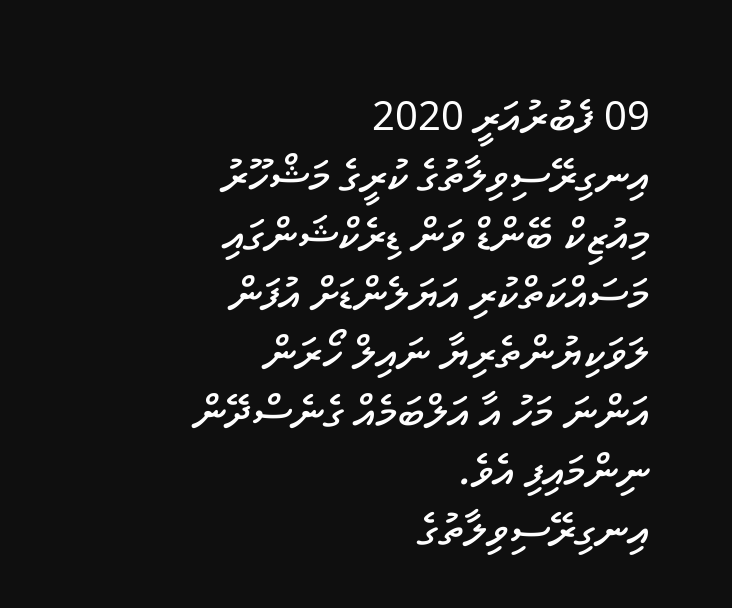09 ފެބުރުއަރީ 2020
އިނގިރޭސިވިލާތުގެ ކުރީގެ މަޝްހޫރު މިއުޒިކް ބޭންޑް ވަން ޑިރެކްޝަންގައި މަސައްކަތްކުރި އަޔަލެންޑަށް އުފަން ލަވަކިޔުންތެރިޔާ ނައިލް ހޯރަން އަންނަ މަހު އާ އަލްބަމެއް ގެނެސްދޭން ނިންމައިފި އެވެ.
އިނގިރޭސިވިލާތުގެ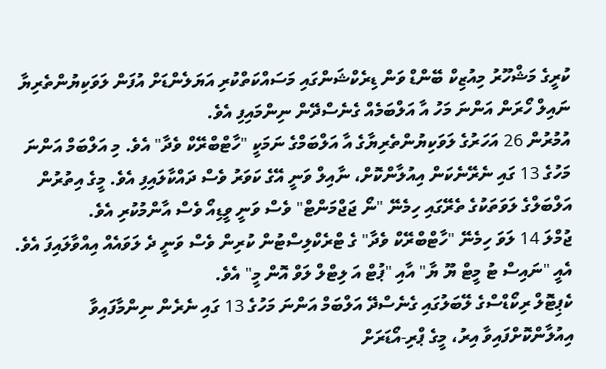ކުރީގެ މަޝްހޫރު މިއުޒިކް ބޭންޑް ވަން ޑިރެކްޝަންގައި މަސައްކަތްކުރި އަޔަލެންޑަށް އުފަން ލަވަކިޔުންތެރިޔާ ނައިލް ހޯރަން އަންނަ މަހު އާ އަލްބަމެއް ގެނެސްދޭން ނިންމައިފި އެވެ.
އުމުރުން 26 އަހަރުގެ ލަވަކިޔުންތެރިޔާގެ އާ އަލްބަމްގެ ނަމަކީ "ހާޓްބްރޭކް ވެދާ" އެވެ. މި އަލްބަމް އަންނަ މަހުގެ 13 ގައި ނެރޭނެކަން އިއުލާންކޮށް، ނާއިލް ވަނީ އޭގެ ކަވަރު ވެސް ދައްކާލައިފި އެވެ. މީގެ އިތުރުން އަލްބަލްގެ ލަވަތަކުގެ ތެރޭގައި ހިމެނޭ "ނޯ ޖަޖްމަންޓް" ވެސް ވަނީ ވީޑިއޯ ވެސް އާންމުކުރި އެވެ.
ޖުމްލަ 14 ލަވަ ހިމެނޭ "ހާޓްބްރޭކް ވެދާ" ގެ ޓްރެކްލިސްޓުން ކުރިން ވެސް ވަނީ ދެ ލަވައެއް އިއްވާލައިފަ އެވެ. އެއީ "ނައިސް ޓު މީޓް ޔޫ ޔާ" އާއި "ޕުޓް އަ ލިޓްލް ލަވް އޮން މީ" އެވެ.
ކެޕިޓޮލް ރިކޯޑްސްގެ ލޭބަލުގައި ގެނެސްދޭ އަލްބަމް އަންނަ މަހުގެ 13 ގައި ނެރެން ނިންމާފައިވާ އިއުލާންކޮށްފައިވާ އިރު، މީގެ ޕްރި-އޯޑަރަށް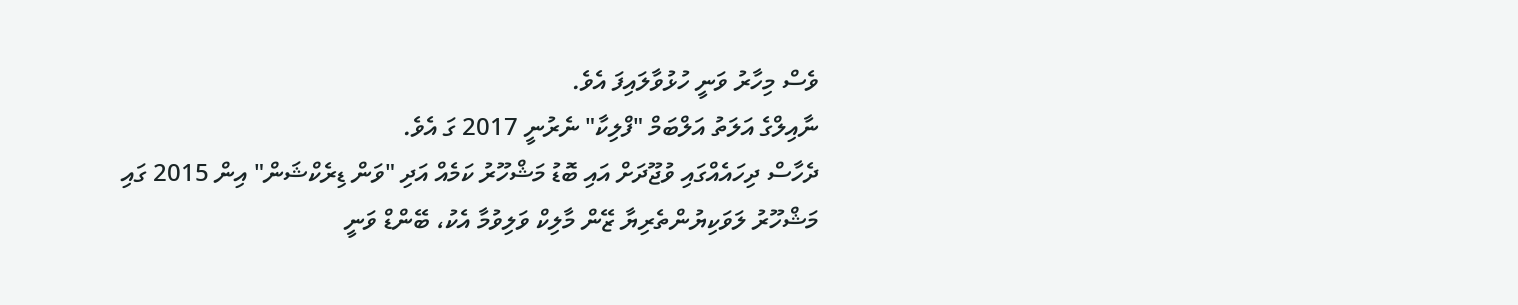ވެސް މިހާރު ވަނީ ހުޅުވާލައިފަ އެވެ.
ނާއިލްގެ އަލަތު އަލްބަމް "ފްލިކާ" ނެރުނީ 2017 ގަ އެވެ.
ދެހާސް ދިހައެއްގައި ވުޖޫދަށް އައި ބޮޑު މަޝްހޫރު ކަމެއް އަދި "ވަން ޑިރެކްޝަން" އިން 2015 ގައި މަޝްހޫރު ލަވަކިޔުންތެރިޔާ ޒޭން މާލިކް ވަލިވުމާ އެކު، ބޭންޑް ވަނީ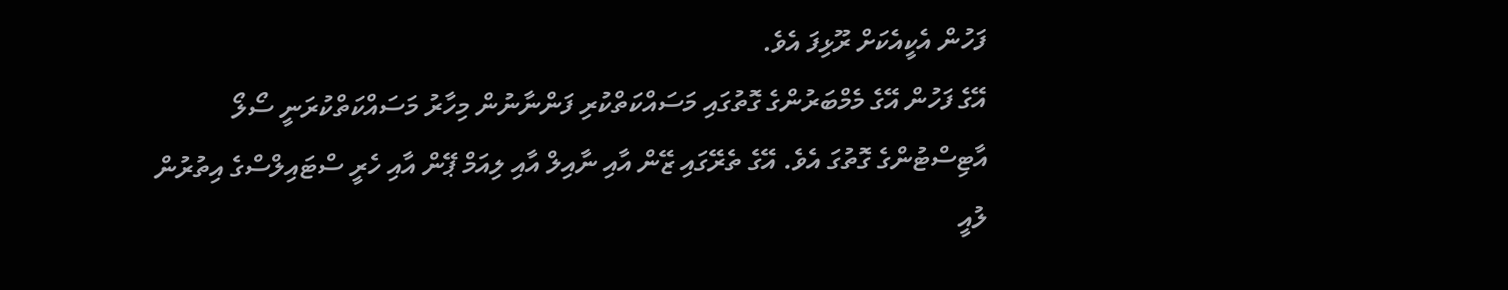ފަހުން އެކީއެކަށް ރޫޅިފަ އެވެ.
އޭގެ ފަހުން އޭގެ މެމްބަރުންގެ ގޮތުގައި މަސައްކަތްކުރި ފަންނާނުން މިހާރު މަސައްކަތްކުރަނީ ސޯލޯ އާޓިސްޓުންގެ ގޮތުގަ އެވެ. އޭގެ ތެރޭގައި ޒޭން އާއި ނާއިލް އާއި ލިއަމް ޕޭން އާއި ހެރީ ސްޓައިލްސްގެ އިތުރުން ލުއީ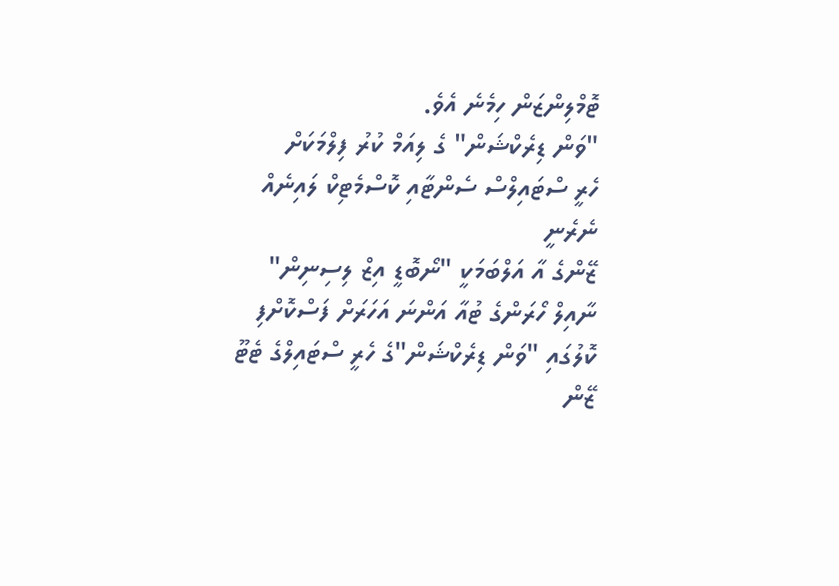ޓޮމްލިންޒަން ހިމެނެ އެވެ.
"ވަން ޑިރެކްޝަން" ގެ ލިއަމް ކުރު ފިލްމަކަށް
ހެރީ ސްޓައިލްސް ސެންޓާއި ކޮސްމެޓިކް ލައިނެއް ނެރެނީ
ޒޭންގެ އާ އަލްބަމަކީ "ނޯބޮޑީ އިޒް ލިސިނިން"
ނާއިލް ހޯރަންގެ ޓުއާ އަންނަ އަހަރަށް ފަސްކޮށްފި
ކޮލުގައި "ވަން ޑިރެކްޝަން"ގެ ހެރީ ސްޓައިލްގެ ޓެޓޫ
ޒޭން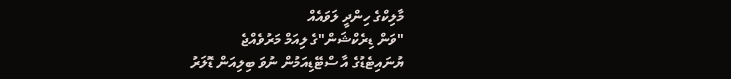މާލިކްގެ ހިންދީ ލަވައެއް
"ވަން ޑިރެކްޝަން"ގެ ލިއަމް މަރުވެއްޖެ
ޔުނައިޓެޑުގެ އާ ސްޓޭޑިއަމުން ނުވަ ބިލިއަން ޑޮލަރު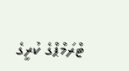ޓްރަމްޕްގެ ކުރީގެ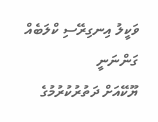ވަކީލު އިނގިރޭސި ކްލަބެއް ގަންނަނީ
ޔޫކޭއަށް ދަތުރުކުރުމުގެ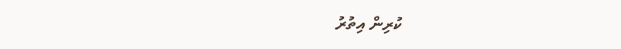ކުރިން އިތުރު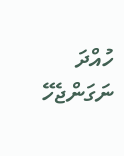ހުއްދަ ނަގަންޖެހޭ